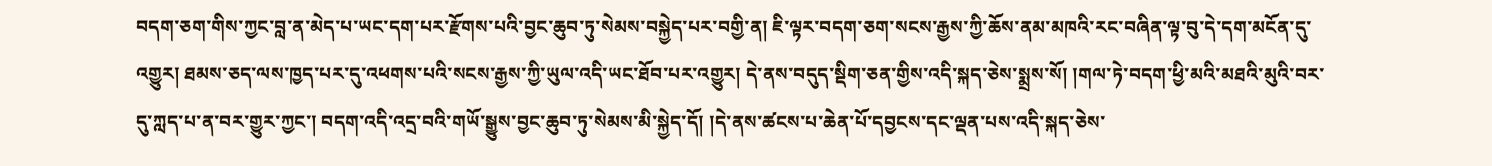བདག་ཅག་གིས་ཀྱང་བླ་ན་མེད་པ་ཡང་དག་པར་རྫོགས་པའི་བྱང་ཆུབ་ཏུ་སེམས་བསྐྱེད་པར་བགྱི་ན། ཇི་ལྟར་བདག་ཅག་སངས་རྒྱས་ཀྱི་ཆོས་ནམ་མཁའི་རང་བཞིན་ལྟ་བུ་དེ་དག་མངོན་དུ་འགྱུར། ཐམས་ཅད་ལས་ཁྱད་པར་དུ་འཕགས་པའི་སངས་རྒྱས་ཀྱི་ཡུལ་འདི་ཡང་ཐོབ་པར་འགྱུར། དེ་ནས་བདུད་སྡིག་ཅན་གྱིས་འདི་སྐད་ཅེས་སྨྲས་སོ། །གལ་ཏེ་བདག་ཕྱི་མའི་མཐའི་མུའི་བར་དུ་ཀླད་པ་ན་བར་གྱུར་ཀྱང་། བདག་འདི་འདྲ་བའི་གཡོ་སྒྱུས་བྱང་ཆུབ་ཏུ་སེམས་མི་སྐྱེད་དོ། །དེ་ནས་ཚངས་པ་ཆེན་པོ་དབྱངས་དང་ལྡན་པས་འདི་སྐད་ཅེས་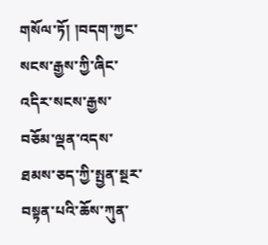གསོལ་ཏོ། །བདག་ཀྱང་སངས་རྒྱས་ཀྱི་ཞིང་འདིར་སངས་རྒྱས་བཅོམ་ལྡན་འདས་ཐམས་ཅད་ཀྱི་སྤྱན་སྔར་བསྟན་པའི་ཆོས་ཀུན་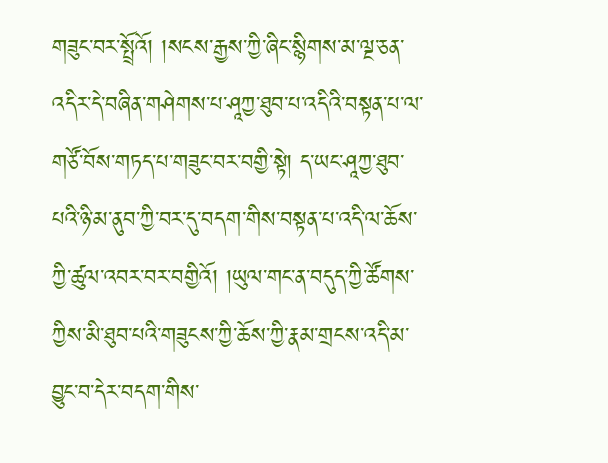གཟུང་བར་སྤྲོའོ། །སངས་རྒྱས་ཀྱི་ཞིང་སྙིགས་མ་ལྔ་ཅན་འདིར་དེ་བཞིན་གཤེགས་པ་ཤཱཀྱ་ཐུབ་པ་འདིའི་བསྟན་པ་ལ་གཙོ་བོས་གཏད་པ་གཟུང་བར་བགྱི་སྟེ། ད་ཡང་ཤཱཀྱ་ཐུབ་པའི་ཉི་མ་ནུབ་ཀྱི་བར་དུ་བདག་གིས་བསྟན་པ་འདི་ལ་ཆོས་ཀྱི་ཚུལ་འབར་བར་བགྱིའོ། །ཡུལ་གང་ན་བདུད་ཀྱི་ཚོགས་ཀྱིས་མི་ཐུབ་པའི་གཟུངས་ཀྱི་ཆོས་ཀྱི་རྣམ་གྲངས་འདི་མ་བྱུང་བ་དེར་བདག་གིས་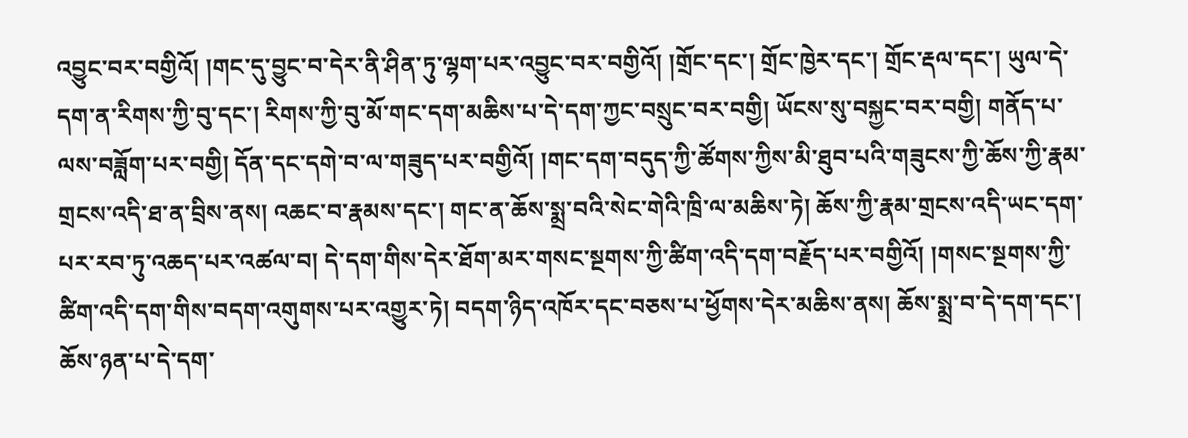འབྱུང་བར་བགྱིའོ། །གང་དུ་བྱུང་བ་དེར་ནི་ཤིན་ཏུ་ལྷག་པར་འབྱུང་བར་བགྱིའོ། །གྲོང་དང་། གྲོང་ཁྱེར་དང་། གྲོང་རྡལ་དང་། ཡུལ་དེ་དག་ན་རིགས་ཀྱི་བུ་དང་། རིགས་ཀྱི་བུ་མོ་གང་དག་མཆིས་པ་དེ་དག་ཀྱང་བསྲུང་བར་བགྱི། ཡོངས་སུ་བསྐྱང་བར་བགྱི། གནོད་པ་ལས་བཟློག་པར་བགྱི། དོན་དང་དགེ་བ་ལ་གཟུད་པར་བགྱིའོ། །གང་དག་བདུད་ཀྱི་ཚོགས་ཀྱིས་མི་ཐུབ་པའི་གཟུངས་ཀྱི་ཆོས་ཀྱི་རྣམ་གྲངས་འདི་ཐ་ན་བྲིས་ནས། འཆང་བ་རྣམས་དང་། གང་ན་ཆོས་སྨྲ་བའི་སེང་གེའི་ཁྲི་ལ་མཆིས་ཏེ། ཆོས་ཀྱི་རྣམ་གྲངས་འདི་ཡང་དག་པར་རབ་ཏུ་འཆད་པར་འཚལ་བ། དེ་དག་གིས་དེར་ཐོག་མར་གསང་སྔགས་ཀྱི་ཚིག་འདི་དག་བརྗོད་པར་བགྱིའོ། །གསང་སྔགས་ཀྱི་ཚིག་འདི་དག་གིས་བདག་འགུགས་པར་འགྱུར་ཏེ། བདག་ཉིད་འཁོར་དང་བཅས་པ་ཕྱོགས་དེར་མཆིས་ནས། ཆོས་སྨྲ་བ་དེ་དག་དང་། ཆོས་ཉན་པ་དེ་དག་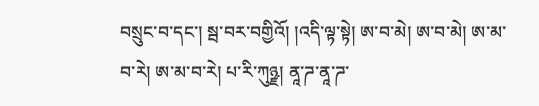བསྲུང་བ་དང་། སྦ་བར་བགྱིའོ། །འདི་ལྟ་སྟེ། ཨ་བ་མེ། ཨ་བ་མེ། ཨ་མ་བ་རེ། ཨ་མ་བ་རེ། པ་རི་ཀུཉྫ། ནཱ་ཌ་ནཱ་ཌ་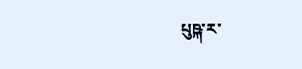པུཥྐ་ར་